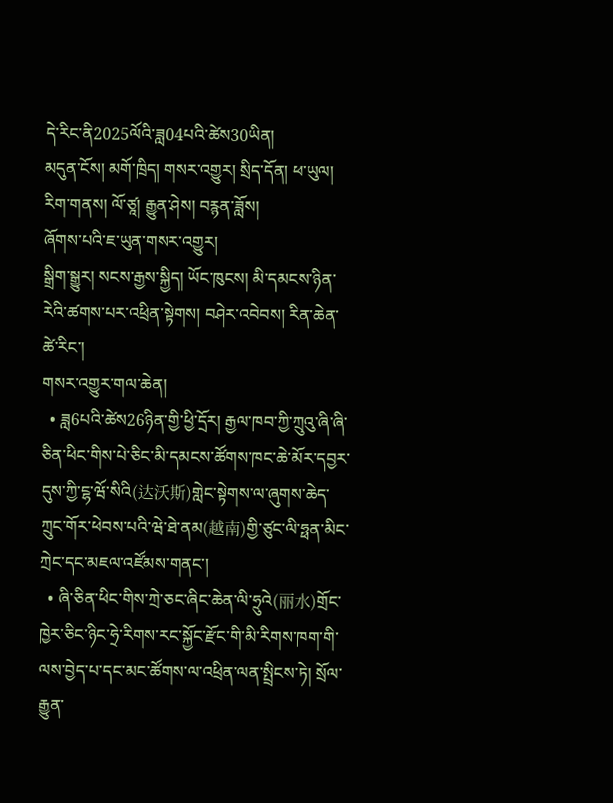དེ་རིང་ནི2025ལོའི་ཟླ04པའི་ཚེས30ཡིན།
མདུན་ངོས། མགོ་ཁྲིད། གསར་འགྱུར། སྲིད་དོན། ཕ་ཡུལ། རིག་གནས། ལོ་ཙཱ། རྒྱུན་ཤེས། བརྙན་ཟློས།
ཞོགས་པའི་ཇ་ཡུན་གསར་འགྱུར།
སྒྲིག་སྒྱུར། སངས་རྒྱས་སྐྱིད། ཡོང་ཁུངས། མི་དམངས་ཉིན་རེའི་ཚགས་པར་འཕྲིན་སྟེགས། བཤེར་འབེབས། རིན་ཆེན་ཚེ་རིང་།
གསར་འགྱུར་གལ་ཆེན།
  • ཟླ6པའི་ཚེས26ཉིན་གྱི་ཕྱི་དྲོར། རྒྱལ་ཁབ་ཀྱི་ཀྲུའུ་ཞི་ཞི་ཅིན་ཕིང་གིས་པེ་ཅིང་མི་དམངས་ཚོགས་ཁང་ཆེ་མོར་དབྱར་དུས་ཀྱི་ངྷ་ཝོ་སིའི(达沃斯)གླེང་སྟེགས་ལ་ཞུགས་ཆེད་ཀྲུང་གོར་ཕེབས་པའི་ཝེ་ཐེ་ནམ(越南)གྱི་ཙུང་ལི་ཧྥན་མིང་ཀྲེང་དང་མཇལ་འཛོམས་གནང་།
  • ཞི་ཅིན་ཕིང་གིས་ཀྲེ་ཅང་ཞིང་ཆེན་ལི་ཧྲུའེ(丽水)གྲོང་ཁྱེར་ཅིང་ཉིང་ཧྲེ་རིགས་རང་སྐྱོང་རྫོང་གི་མི་རིགས་ཁག་གི་ལས་བྱེད་པ་དང་མང་ཚོགས་ལ་འཕྲིན་ལན་སྤྲིངས་ཏེ། སྲོལ་རྒྱུན་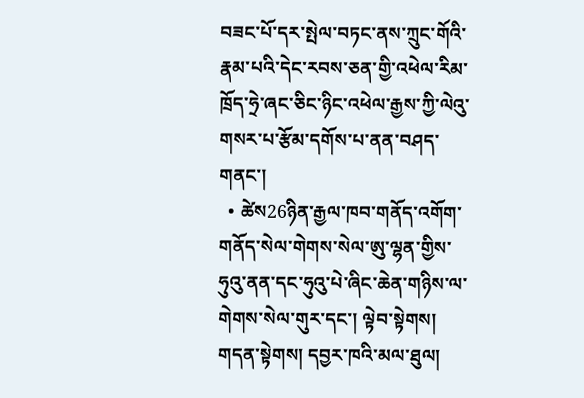བཟང་པོ་དར་སྤེལ་བཏང་ནས་ཀྲུང་གོའི་རྣམ་པའི་དེང་རབས་ཅན་གྱི་འཕེལ་རིམ་ཁྲོད་ཧྲེ་ཞང་ཅིང་ཉིང་འཕེལ་རྒྱས་ཀྱི་ལེའུ་གསར་པ་རྩོམ་དགོས་པ་ནན་བཤད་གནང་།
  • ཚེས26ཉིན་རྒྱལ་ཁབ་གནོད་འགོག་གནོད་སེལ་གེགས་སེལ་ཨུ་ལྷན་གྱིས་ཧུའུ་ནན་དང་ཧུའུ་པེ་ཞིང་ཆེན་གཉིས་ལ་གེགས་སེལ་གུར་དང་། ལྟེབ་སྟེགས། གདན་སྟེགས། དབྱར་ཁའི་མལ་ཐུལ།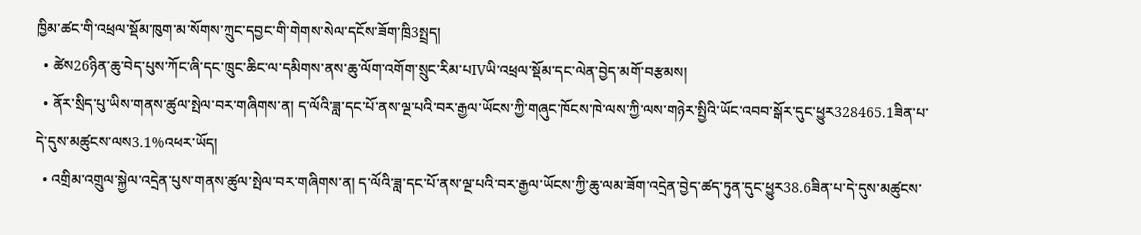ཁྱིམ་ཚང་གི་འཕྲལ་སྡོམ་ཁུག་མ་སོགས་ཀྲུང་དབྱང་གི་གེགས་སེལ་དངོས་ཟོག་ཁྲི3སྤྲད།
  • ཚེས26ཉིན་ཆུ་བེད་པུས་ཀོང་ཞི་དང་ཁྲུང་ཆིང་ལ་དམིགས་ནས་ཆུ་ལོག་འགོག་སྲུང་རིམ་པIVཡི་འཕྲལ་སྡོམ་དང་ལེན་བྱེད་མགོ་བརྩམས།
  • ནོར་སྲིད་པུ་ཡིས་གནས་ཚུལ་སྤེལ་བར་གཞིགས་ན། ད་ལོའི་ཟླ་དང་པོ་ནས་ལྔ་པའི་བར་རྒྱལ་ཡོངས་ཀྱི་གཞུང་ཁོངས་ཁེ་ལས་ཀྱི་ལས་གཉེར་སྤྱིའི་ཡོང་འབབ་སྒོར་དུང་ཕྱུར328465.1ཟིན་པ་དེ་དུས་མཚུངས་ལས3.1%འཕར་ཡོད།
  • འགྲིམ་འགྲུལ་སྐྱེལ་འདྲེན་པུས་གནས་ཚུལ་སྤེལ་བར་གཞིགས་ན། ད་ལོའི་ཟླ་དང་པོ་ནས་ལྔ་པའི་བར་རྒྱལ་ཡོངས་ཀྱི་ཆུ་ལམ་ཟོག་འདྲེན་བྱེད་ཚད་ཏུན་དུང་ཕྱུར38.6ཟིན་པ་དེ་དུས་མཚུངས་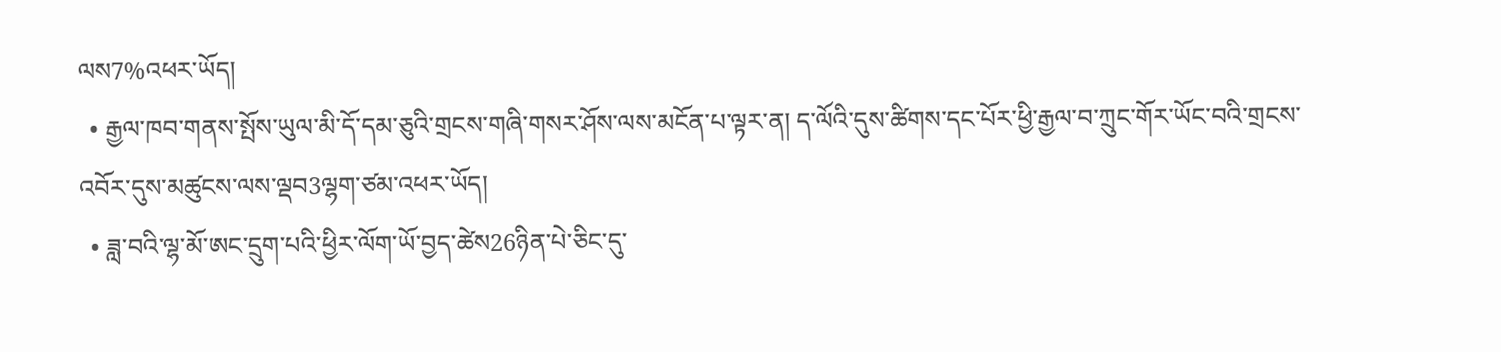ལས7%འཕར་ཡོད།
  • རྒྱལ་ཁབ་གནས་སྤོས་ཡུལ་མི་དོ་དམ་ཅུའི་གྲངས་གཞི་གསར་ཤོས་ལས་མངོན་པ་ལྟར་ན། ད་ལོའི་དུས་ཚིགས་དང་པོར་ཕྱི་རྒྱལ་བ་ཀྲུང་གོར་ཡོང་བའི་གྲངས་འབོར་དུས་མཚུངས་ལས་ལྡབ3ལྷག་ཙམ་འཕར་ཡོད།
  • ཟླ་བའི་ལྷ་མོ་ཨང་དྲུག་པའི་ཕྱིར་ལོག་ཡོ་བྱད་ཚེས26ཉིན་པེ་ཅིང་དུ་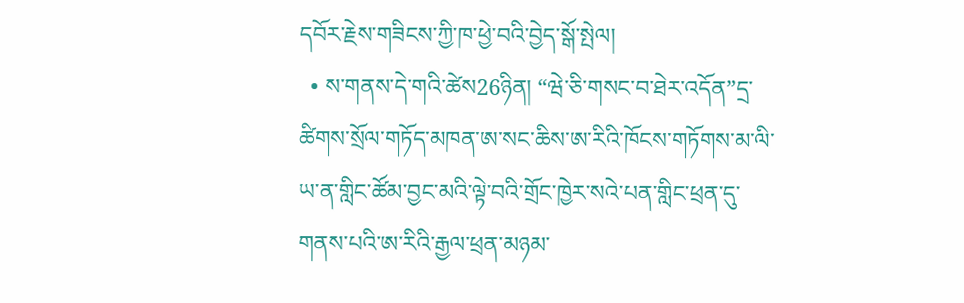དབོར་རྗེས་གཟིངས་ཀྱི་ཁ་ཕྱེ་བའི་བྱེད་སྒོ་སྤེལ།
  • ས་གནས་དེ་གའི་ཚེས26ཉིན། “ཝེ་ཅི་གསང་བ་ཐེར་འདོན”དྲ་ཚིགས་སྲོལ་གཏོད་མཁན་ཨ་སང་ཆིས་ཨ་རིའི་ཁོངས་གཏོགས་མ་ལི་ཡ་ན་གླིང་ཚོམ་བྱང་མའི་ལྟེ་བའི་གྲོང་ཁྱེར་སའེ་པན་གླིང་ཕྲན་དུ་གནས་པའི་ཨ་རིའི་རྒྱལ་ཕྲན་མཉམ་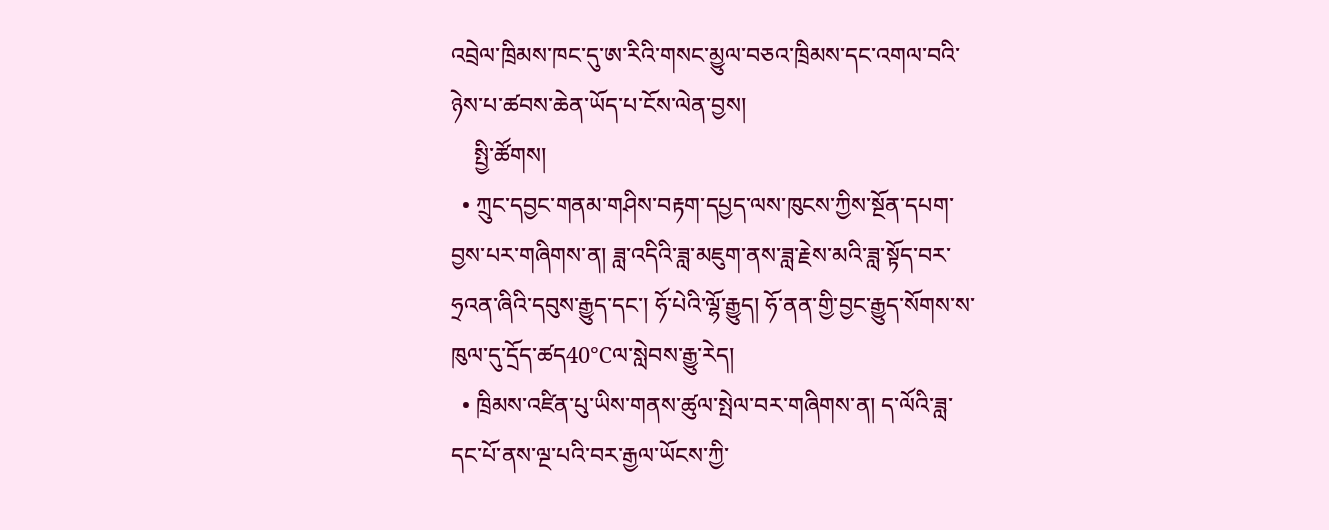འབྲེལ་ཁྲིམས་ཁང་དུ་ཨ་རིའི་གསང་མྱུལ་བཅའ་ཁྲིམས་དང་འགལ་བའི་ཉེས་པ་ཚབས་ཆེན་ཡོད་པ་ངོས་ལེན་བྱས།
    སྤྱི་ཚོགས།
  • ཀྲུང་དབྱང་གནམ་གཤིས་བརྟག་དཔྱད་ལས་ཁུངས་ཀྱིས་སྔོན་དཔག་བྱས་པར་གཞིགས་ན། ཟླ་འདིའི་ཟླ་མཇུག་ནས་ཟླ་རྗེས་མའི་ཟླ་སྟོད་བར་ཧྲའན་ཞིའི་དབུས་རྒྱུད་དང་། ཧོ་པེའི་ལྷོ་རྒྱུད། ཧོ་ནན་གྱི་བྱང་རྒྱུད་སོགས་ས་ཁུལ་དུ་དྲོད་ཚད40℃ལ་སླེབས་རྒྱུ་རེད།
  • ཁྲིམས་འཛིན་པུ་ཡིས་གནས་ཚུལ་སྤེལ་བར་གཞིགས་ན། ད་ལོའི་ཟླ་དང་པོ་ནས་ལྔ་པའི་བར་རྒྱལ་ཡོངས་ཀྱི་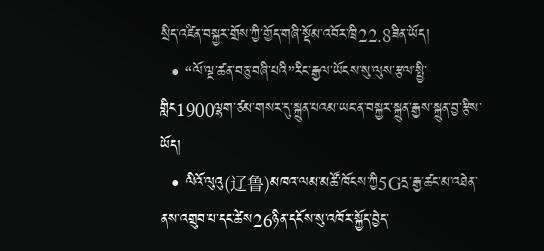སྲིད་འཛིན་བསྐྱར་གྲོས་ཀྱི་གྱོད་གཞི་སྡོམ་འབོར་ཁྲི22.8ཟིན་ཡོད།
  • “ལོ་ལྔ་ཚན་བཅུ་བཞི་པའི”རིང་རྒྱལ་ཡོངས་སུ་ལུས་རྩལ་སྤྱི་གླིང1900ལྷག་ཙམ་གསར་དུ་སྐྲུན་པའམ་ཡང་ན་བསྐྱར་སྐྲུན་རྒྱས་སྐྲུན་བྱ་རྩིས་ཡོད།
  • ལིའོ་ལུའུ(辽鲁)མཁའ་ལམ་མཚོ་ཁོངས་ཀྱི5Gདྲ་རྒྱ་ཚང་མ་འཐེན་ནས་འགྲུབ་པ་དང་ཚེས26ཉིན་དངོས་སུ་འཁོར་སྐྱོད་བྱེད་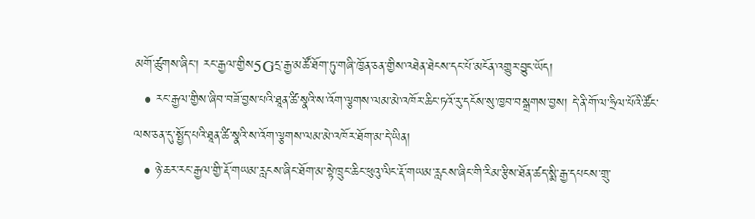མགོ་ཚུགས་ཞིང་། རང་རྒྱལ་གྱིས5Gདྲ་རྒྱ་མཚོ་ཐོག་ཏུ་གཞི་ཁྱོན་ཅན་གྱིས་འཐེན་ཐེངས་དང་པོ་མངོན་འགྱུར་བྱུང་ཡོད།
  • རང་རྒྱལ་གྱིས་ཞིབ་བཟོ་བྱས་པའི་ཐཱན་ཚི་སྣའི་ས་འོག་ལྕགས་ལམ་མེ་འཁོར་ཆིང་ཏའོ་རུ་དངོས་སུ་ཁྱབ་བསྒྲགས་བྱས། དེ་ནི་གོ་ལ་ཧྲིལ་པོའི་ཚོང་ལས་ཅན་དུ་སྤྱོད་པའི་ཐཱན་ཚི་སྣའི་ས་འོག་ལྕགས་ལམ་མེ་འཁོར་ཐོག་མ་དེ་ཡིན།
  • ཉེ་ཆར་རང་རྒྱལ་གྱི་རྡོ་གཡམ་རླངས་ཞིང་ཐོག་མ་སྟེ་ཁྲུང་ཆིང་ཕུའུ་ལིང་རྡོ་གཡམ་རླངས་ཞིང་གི་རིམ་རྩིས་ཐོན་ཚད་སྨི་རྒྱ་དཔངས་གྲུ་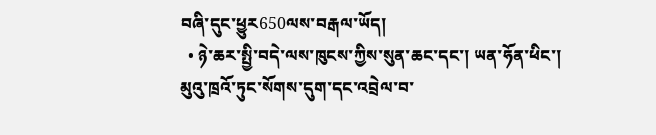བཞི་དུང་ཕྱུར650ལས་བརྒལ་ཡོད།
  • ཉེ་ཆར་སྤྱི་བདེ་ལས་ཁུངས་ཀྱིས་སུན་ཆང་དང་། ཡན་ཧོན་ཕིང་། མུའུ་ཁྲའོ་ཏུང་སོགས་དུག་དང་འབྲེལ་བ་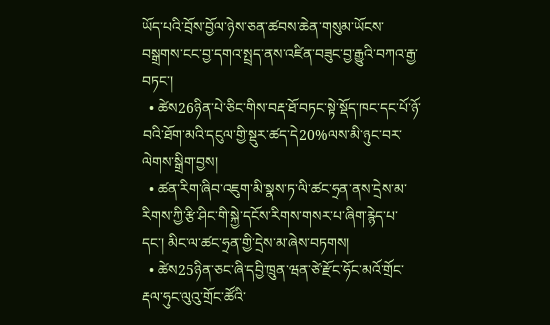ཡོད་པའི་བྲོས་བྱོལ་ཉེས་ཅན་ཚབས་ཆེན་གསུམ་ཡོངས་བསྒྲགས་ངང་བྱ་དགའ་སྤྲད་ནས་འཛིན་བཟུང་བྱ་རྒྱུའི་བཀའ་རྒྱ་བཏང་།
  • ཚེས26ཉིན་པེ་ཅིང་གིས་བརྡ་ཐོ་བཏང་སྟེ་སྡོད་ཁང་དང་པོ་ཉོ་བའི་ཐོག་མའི་དངུལ་གྱི་སྡུར་ཚད་དེ20%ལས་མི་ཉུང་བར་ལེགས་སྒྲིག་བྱས།
  • ཚན་རིག་ཞིབ་འཇུག་མི་སྣས་ཏ་ལི་ཚང་ཧྲན་ནས་དྲེས་མ་རིགས་ཀྱི་རྩི་ཤིང་གི་སྐྱེ་དངོས་རིགས་གསར་པ་ཞིག་རྙེད་པ་དང་། མིང་ལ་ཚང་ཧྲན་གྱི་དྲེས་མ་ཞེས་བཏགས།
  • ཚེས25ཉིན་ཅང་ཞི་དབྱི་ཁྲུན་ཝན་ཙེ་རྫོང་ཧོང་མའོ་གྲོང་རྡལ་ཧུང་ལུའུ་གྲོང་ཚོའི་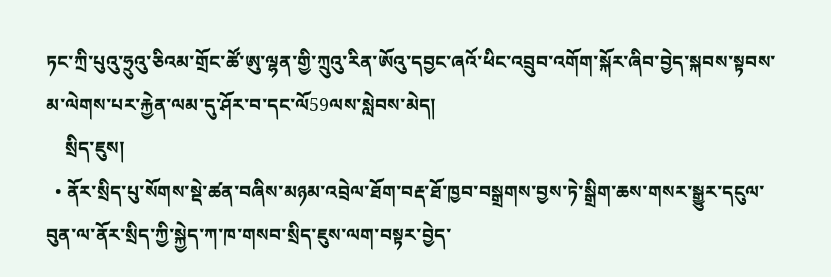ཏང་ཀྲི་པུའུ་ཧྲུའུ་ཅིའམ་གྲོང་ཚོ་ཨུ་ལྷན་གྱི་ཀྲུའུ་རིན་ཨོའུ་དབྱང་ཞའོ་ཕིང་འབྲུབ་འགོག་སྐོར་ཞིབ་བྱེད་སྐབས་སྟབས་མ་ལེགས་པར་རྐྱེན་ལམ་དུ་ཤོར་བ་དང་ལོ59ལས་སླེབས་མེད།
    སྲིད་ཇུས།
  • ནོར་སྲིད་པུ་སོགས་སྡེ་ཚན་བཞིས་མཉམ་འབྲེལ་ཐོག་བརྡ་ཐོ་ཁྱབ་བསྒྲགས་བྱས་ཏེ་སྒྲིག་ཆས་གསར་སྒྱུར་དངུལ་བུན་ལ་ནོར་སྲིད་ཀྱི་སྐྱེད་ཀ་ཁ་གསབ་སྲིད་ཇུས་ལག་བསྟར་བྱེད་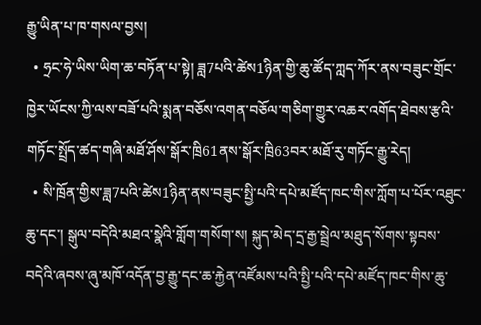རྒྱུ་ཡིན་པ་ཁ་གསལ་བྱས།
  • ཧྲང་ཧེ་ཡིས་ཡིག་ཆ་བཏོན་པ་སྟེ། ཟླ7པའི་ཚེས1ཉིན་གྱི་ཆུ་ཚོད་ཀླད་ཀོར་ནས་བཟུང་གྲོང་ཁྱེར་ཡོངས་ཀྱི་ལས་བཟོ་པའི་སྨན་བཅོས་འགན་བཅོལ་གཅིག་གྱུར་འཆར་འགོད་ཐེབས་རྩའི་གཏོང་སྤྲོད་ཚད་གཞི་མཐོ་ཤོས་སྒོར་ཁྲི61ནས་སྒོར་ཁྲི63བར་མཐོ་རུ་གཏོང་རྒྱུ་རེད།
  • སི་ཁྲོན་གྱིས་ཟླ7པའི་ཚེས1ཉིན་ནས་བཟུང་སྤྱི་པའི་དཔེ་མཛོད་ཁང་གིས་ཀློག་པ་པོར་འཐུང་ཆུ་དང་། སྒུལ་བདེའི་མཐའ་སྣེའི་གློག་གསོག་ས། སྐུད་མེད་དྲ་རྒྱ་སྦྲེལ་མཐུད་སོགས་སྟབས་བདེའི་ཞབས་ཞུ་མཁོ་འདོན་བྱ་རྒྱུ་དང་ཆ་རྐྱེན་འཛོམས་པའི་སྤྱི་པའི་དཔེ་མཛོད་ཁང་གིས་ཆུ་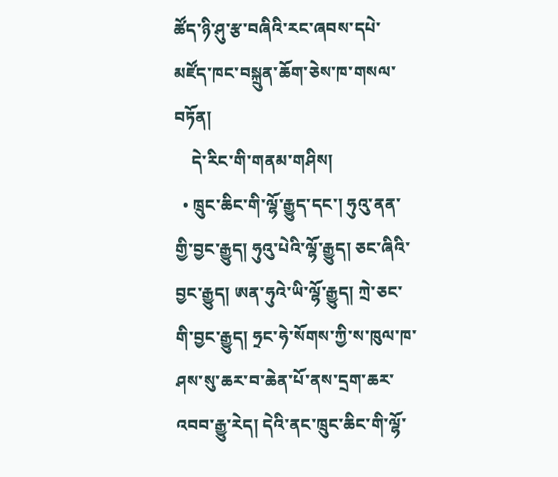ཚོད་ཉི་ཤུ་རྩ་བཞིའི་རང་ཞབས་དཔེ་མཛོད་ཁང་བསྐྲུན་ཆོག་ཅེས་ཁ་གསལ་བཏོན།
    དེ་རིང་གི་གནམ་གཤིས།
  • ཁྲུང་ཆིང་གི་ལྷོ་རྒྱུད་དང་། ཧུའུ་ནན་གྱི་བྱང་རྒྱུད། ཧུའུ་པེའི་ལྷོ་རྒྱུད། ཅང་ཞིའི་བྱང་རྒྱུད། ཨན་ཧུའེ་ཡི་ལྷོ་རྒྱུད། ཀྲེ་ཅང་གི་བྱང་རྒྱུད། ཧྲང་ཧེ་སོགས་ཀྱི་ས་ཁུལ་ཁ་ཤས་སུ་ཆར་བ་ཆེན་པོ་ནས་དྲག་ཆར་འབབ་རྒྱུ་རེད། དེའི་ནང་ཁྲུང་ཆིང་གི་ལྷོ་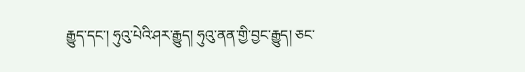རྒྱུད་དང་། ཧུའུ་པེའི་ཤར་རྒྱུད། ཧུའུ་ནན་གྱི་བྱང་རྒྱུད། ཅང་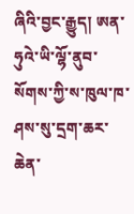ཞིའི་བྱང་རྒྱུད། ཨན་ཧུའེ་ཡི་ལྷོ་ནུབ་སོགས་ཀྱི་ས་ཁུལ་ཁ་ཤས་སུ་དྲག་ཆར་ཆེན་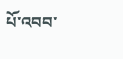པོ་འབབ་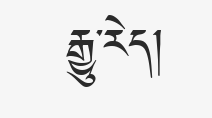རྒྱུ་རེད།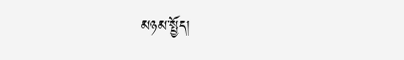མཉམ་སྤྱོད།